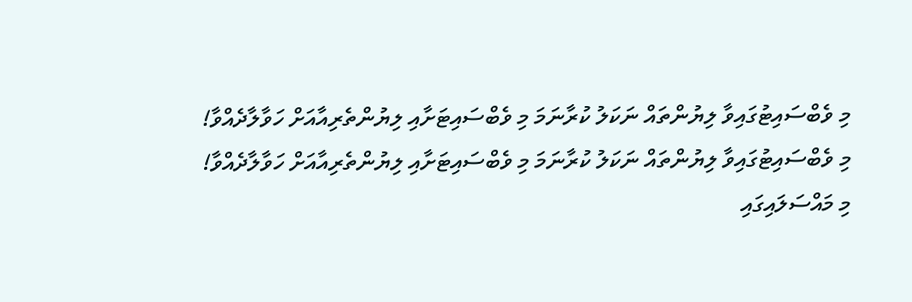މި ވެބްސައިޓުގައިވާ ލިޔުންތައް ނަކަލު ކުރާނަމަ މި ވެބްސައިޓަށާއި ލިޔުންތެރިއާއަށް ހަވާލާދެއްވާ!
މި ވެބްސައިޓުގައިވާ ލިޔުންތައް ނަކަލު ކުރާނަމަ މި ވެބްސައިޓަށާއި ލިޔުންތެރިއާއަށް ހަވާލާދެއްވާ!
މި މައްސަލައިގައި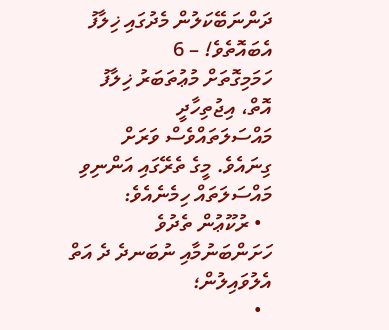ދަންނަބޭކަލުން މެދުގައި ޚިލާފު އެބައޮތެވެ! – 6
ހަމަމިގޮތަށް މުޢުތަބަރު ޚިލާފު އޮތް، އިޖުތިހާދީ މައްސަލަތައްވެސް ވަރަށް ގިނައެވެ. މީގެ ތެރޭގައި އަންނިވި މައްސަލަތައް ހިމެނެއެވެ:
  • ރުކޫޢުން ތެދުވެ ހަށަންބަނުމާއި ނުބަނދެ ދެ އަތް އެލުވައިލުން؛
  •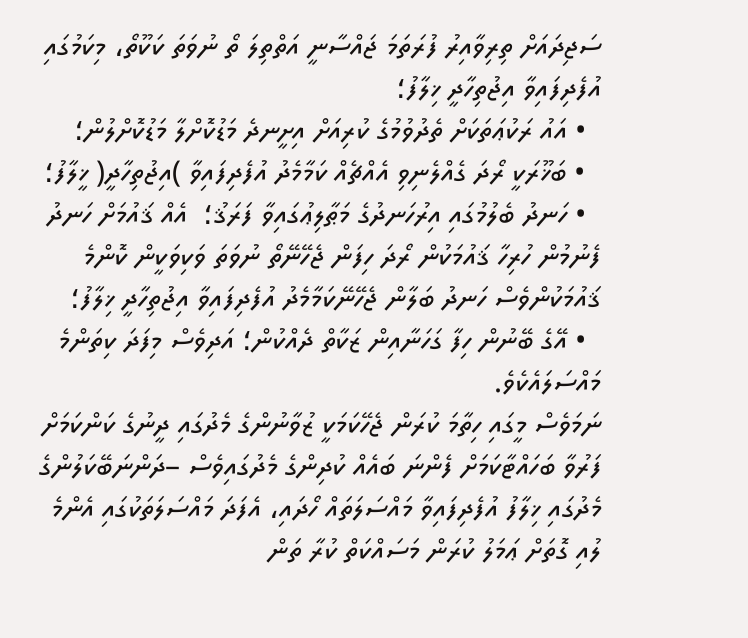ސަޖިދައަށް ތިރިވާއިރު ފުރަތަމަ ޖައްސާނީ އަތްތިލަ ތޯ ނުވަތަ ކަކޫތޯ، މިކަމުގައި އުފެދިފައިވާ އިޖުތިހާދީ ޚިލާފު؛
  • އައު ރަކުޢަތަކަށް ތެދުވުމުގެ ކުރިއަށް އިށީނދެ މަޑުކޮށްލާ މަޑުކޮށްލުން؛
  • ބަޚޫރަކީ ރޯދަ ގެއްލެނިވި އެއްޗެއް ކަމާމެދު އުފެދިފައިވާ )އިޖުތިހާދީ( ޚީލާފު؛
  • ހަނދު ބެލުމުގައި އިރުހަނދުގެ މަޠާލިޢުގައިވާ ފަރަޤު؛  އެއް ޤައުމަށް ހަނދު ފެނުމުން ހުރިހާ ޤައުމަކުން ރޯދަ ހިފަން ޖެހޭނޭތޯ ނުވަތަ ވަކިވަކީން ކޮންމެ ޤައުމަކުންވެސް ހަނދު ބަލާން ޖެހޭނޭކަމާމެދު އުފެދިފައިވާ އިޖުތިހާދީ ޚިލާފު؛
  • އޭގެ ބޭނުން ހިފާ ގަހަނާއިން ޒަކާތް ދެއްކުން؛ އަދިވެސް މިފަދަ ކިތަންމެ މައްސަލައެކެވެ.
ނަމަވެސް މީގައި ހިތާމަ ކުރަން ޖެހޭކަމަކީ ޒުވާނުންގެ މެދުގައި ދީނުގެ ކަންކަމަށް ފަރުވާ ބަހައްޓާކަމަށް ފެންނަ ބައެއް ކުދިންގެ މެދުގައިވެސް –ދަންނަބޭކަލުންގެ މެދުގައި ޚިލާފު އުފެދިފައިވާ މައްސަލަތައް ހޯދައި، އެފަދަ މައްސަލަތަކުގައި އެންމެ ލުއި ގޮތަށް ޢަމަލު ކުރަން މަސައްކަތް ކުރާ ތަން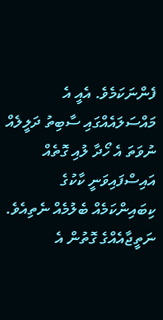ފެންނަކަމެވެ. އެއީ އެ މައްސަލައެއްގައި ސާބިތު ދަލީލެއް ނުވަތަ އެ ހޯދާ ލުއި ގޮތެއް އައިސްފައިވަނީ ކާކުގެ ކިބައިންކަމެއް ބެލުމެއް ނެތިއެވެ. ނަތީޖާއެއްގެ ގޮތުން އެ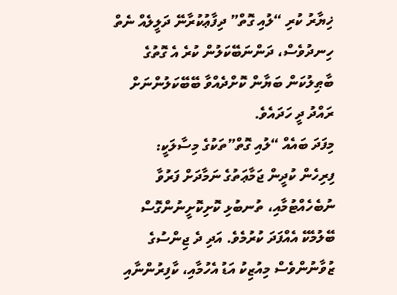ޚިޔާރު ކުރި “ލުއި ގޮތް” ދިފާޢުކުރާނޭ ދަލީލެއް ނެތް ހިނދުވެސް، ދަންނަބޭކަލުން ކުރެ އެ ގޮތުގެ ބާޠިލުކަން ބަޔާން ކޮށްދެއްވާ ބޭބޭކަލުންނަށް ރައްދު ދީ ހަދައެވެ.
މިފަދަ ބައެއް “ލުއި ގޮތް”ތަކުގެ މިސާލަކީ:
ފިރިހެން ކުދީން ޖަމާޢަތުގެ ނަމާދަށް ފަރުވާ ނުބެހެއްޓުމާއި، ތުނބުޅި ކޮށިކޮށީނުންގޮސް ބޭލުމެކޭ އެއްފަދަ ކުރުމެވެ. އަދި ދެ ޖިންސުގެ ޒުވާނުންވެސް މިއުޒިކު އަޑު އެހުމާއި، ކާފިރުންނާއި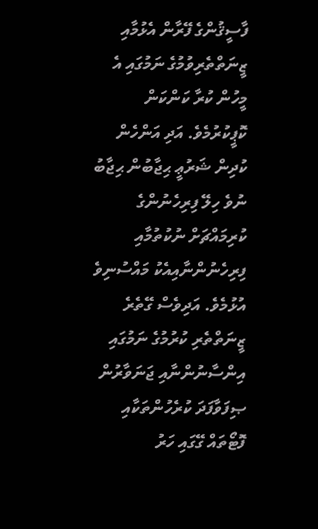ފާސީޤުންގެ ފޭރާން އެޅުމާއި ޒީނަތްތެރިވުމުގެ ނަމުގައި އެ މީހުން ކުރާ ކަންކަން ކޮޕީކުރުމެވެ. އަދި އަންހެން ކުދިން ޝަރުޢީ ޙިޖާބުން ޙިޖާބު ނުވެ ހިލޭ ފިރިހެނުންގެ ކުރިމައްޗަށް ނުކުތުމާއި ފިރިހެނުންނާއިއެކު މައްސުނިވެ އުޅުމެވެ. އަދިވެސް ގޭތެރެ ޒީނަތްތެރި ކުރުމުގެ ނަމުގައި އިންސާނުންނާއި ޖަނަވާރުން ޞިފަވާފަދަ ކުރެހުންތަކާއި ފޮޓޯތައް ގޭގައި ހަރު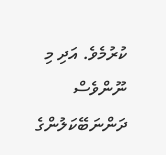ކުރުމެވެ. އަދި މި ނޫންވެސް ދަންނަބޭކަލުންގެ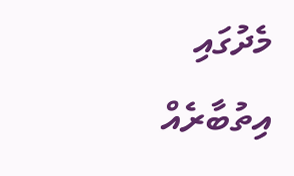މެދުގައި އިތުބާރެއް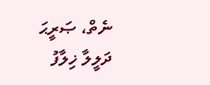ނެތް، ޞަރީޙަ ދަލީލާ ޚިލާފު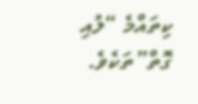ކިތައްމެ “ލުއި ގޮތް”ތަކެވެ.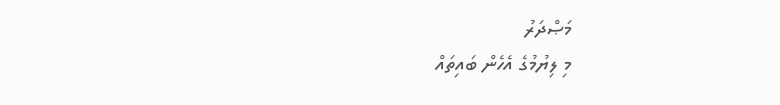މަޞްދަރު
މި ލިޔުމުގެ އެހެން ބައިތައް